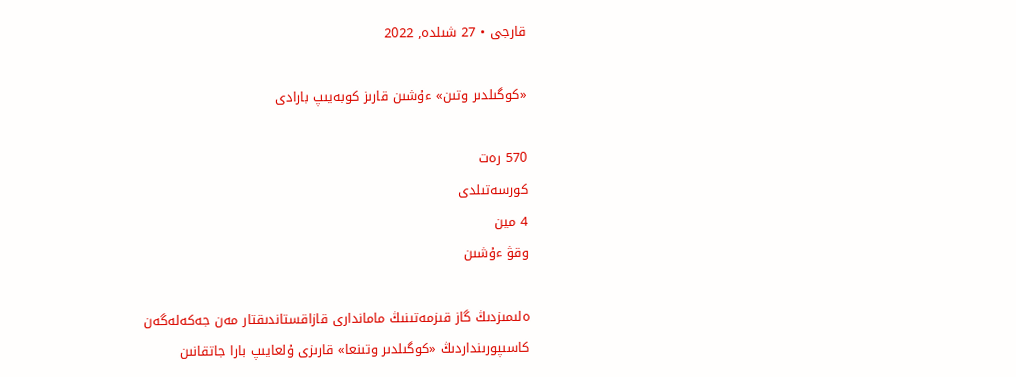قارجى • 27 شىلدە, 2022

«كوگىلدىر وتىن» ءۇشىن قارىز كوبەيىپ بارادى

570 رەت
كورسەتىلدى
4 مين
وقۋ ءۇشىن

ەلىمىزدىڭ گاز قىزمەتىنىڭ ماماندارى قازاقستاندىقتار مەن جەكەلەگەن كاسىپورىنداردىڭ «كوگىلدىر وتىنعا» قارىزى ۇلعايىپ بارا جاتقانىن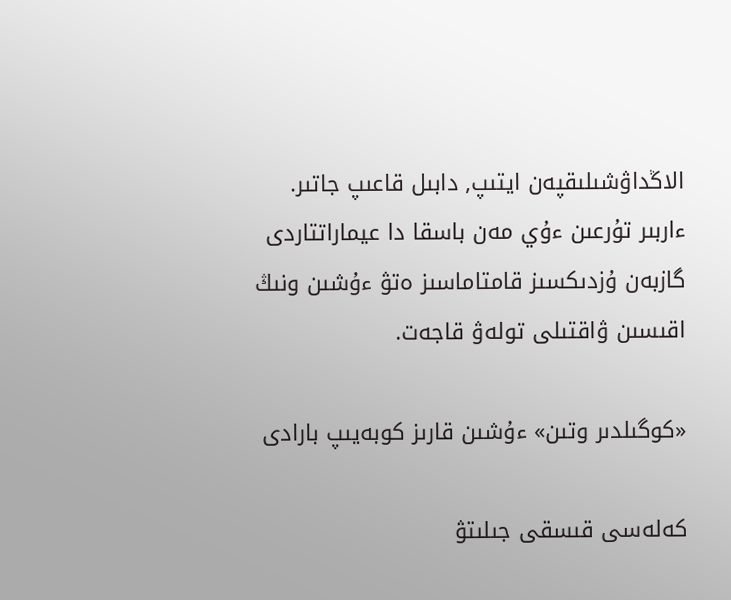الاڭداۋشىلىقپەن ايتىپ, دابىل قاعىپ جاتىر. ءاربىر تۇرعىن ءۇي مەن باسقا دا عيماراتتاردى گازبەن ۇزدىكسىز قامتاماسىز ەتۋ ءۇشىن ونىڭ اقىسىن ۋاقتىلى تولەۋ قاجەت.

«كوگىلدىر وتىن» ءۇشىن قارىز كوبەيىپ بارادى

كەلەسى قىسقى جىلىتۋ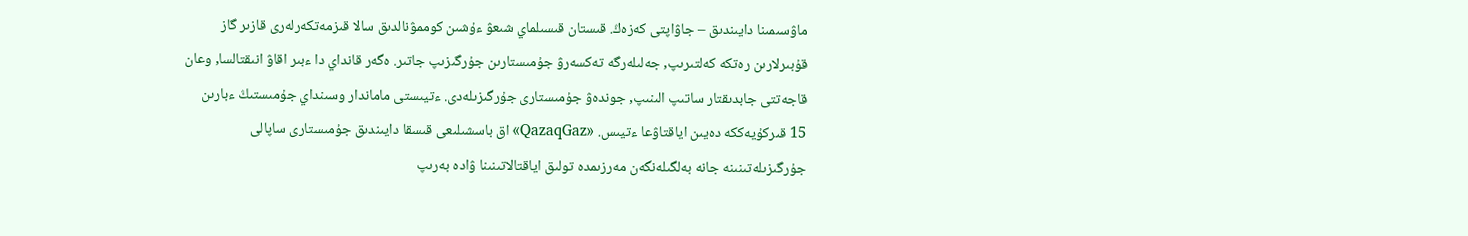ماۋسىمىنا دايىندىق – جاۋاپتى كەزەڭ. قىستان قىسىلماي شىعۋ ءۇشىن كوممۋنالدىق سالا قىزمەتكەرلەرى قازىر گاز قۇبىرلارىن رەتكە كەلتىرىپ, جەلىلەرگە تەكسەرۋ جۇمىستارىن جۇرگىزىپ جاتىر. ەگەر قانداي دا ءبىر اقاۋ انىقتالسا, وعان قاجەتتى جابدىقتار ساتىپ الىنىپ, جوندەۋ جۇمىستارى جۇرگىزىلەدى. ءتيىستى ماماندار وسىنداي جۇمىستىڭ ءبارىن 15 قىركۇيەككە دەيىن اياقتاۋعا ءتيىس. «QazaqGaz» اق باسشىلىعى قىسقا دايىندىق جۇمىستارى ساپالى جۇرگىزىلەتىنىنە جانە بەلگىلەنگەن مەرزىمدە تولىق اياقتالاتىنىنا ۋادە بەرىپ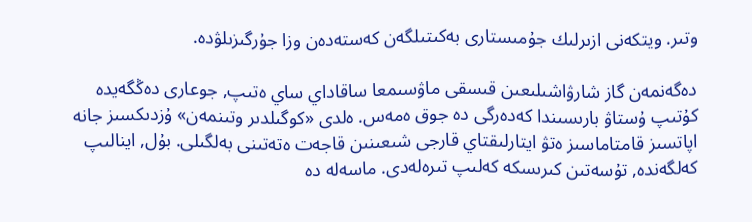وتىر. ويتكەنى ازىرلىك جۇمىستارى بەكىتىلگەن كەستەدەن وزا جۇرگىزىلۋدە.

دەگەنمەن گاز شارۋاشىلىعىن قىسقى ماۋسىمعا ساقاداي ساي ەتىپ, جوعارى دەڭگەيدە كۇتىپ ۇستاۋ بارىسىندا كەدەرگى دە جوق ەمەس. ەلدى «كوگىلدىر وتىنمەن» ۇزدىكسىز جانە اپاتسىز قامتاماسىز ەتۋ ايتارلىقتاي قارجى شىعىنىن قاجەت ەتەتىنى بەلگىلى. بۇل, اينالىپ كەلگەندە, تۇسەتىن كىرىسكە كەلىپ تىرەلەدى. ماسەلە دە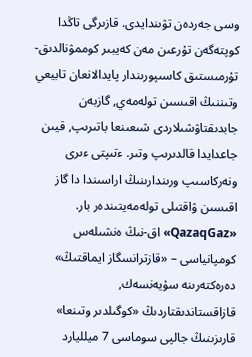وسى جەردەن تۋىندايدى. قازىرگى تاڭدا كوپتەگەن تۇرعىن مەن كەيبىر كوممۋنالدىق-تۇرمىستىق كاسىپورىندار پايدالانعان تابيعي وتىننىڭ اقىسىن تولەمەي, گازبەن جابدىقتاۋشىلاردى شىعىنعا باتىرىپ, قيىن جاعدايدا قالدىرىپ وتىر. ءتىپتى ءىرى ونەركاسىپ ورىندارىنىڭ اراسىندا دا گاز اقىسىن ۋاقتىلى تولەمەيتىندەر بار. «QazaqGaz» اق-نىڭ ەنشىلەس كومپانياسى – «قازترانسگاز ايماقتىڭ» دەرەكتەرىنە سۇيەنسەك, قازاقستاندىقتاردىڭ «كوگىلدىر وتىنعا» قارىزىنىڭ جالپى سوماسى 7 ميلليارد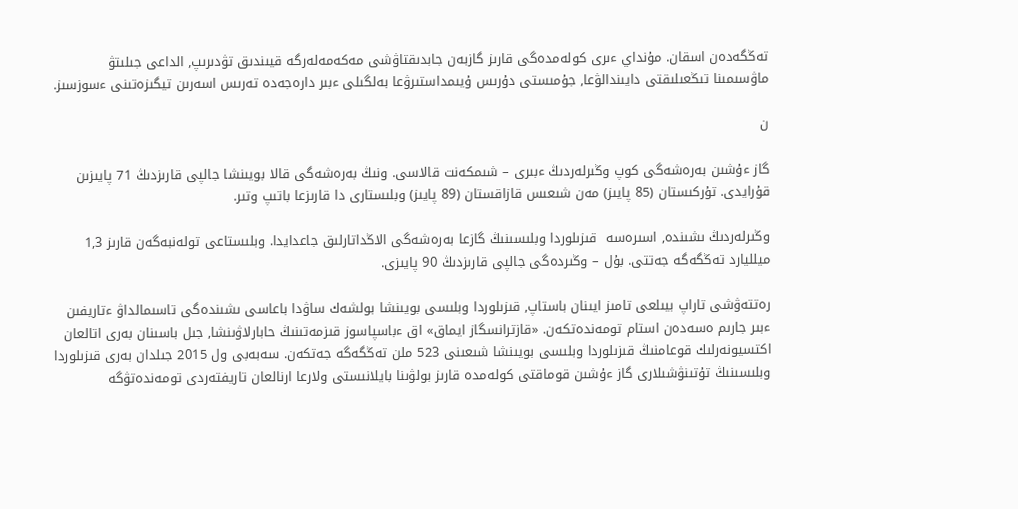تەڭگەدەن اسقان. مۇنداي ءىرى كولەمدەگى قارىز گازبەن جابدىقتاۋشى مەكەمەلەرگە قيىندىق تۋدىرىپ, الداعى جىلىتۋ ماۋسىمىنا تىڭعىلىقتى دايىندالۋعا, جۇمىستى دۇرىس ۇيىمداستىرۋعا بەلگىلى ءبىر دارەجەدە تەرىس اسەرىن تيگىزەتىنى ءسوزسىز.

ن

گاز ءۇشىن بەرەشەگى كوپ وڭىرلەردىڭ ءبىرى – شىمكەنت قالاسى. ونىڭ بەرەشەگى قالا بويىنشا جالپى قارىزدىڭ 71 پايىزىن قۇرايدى. تۇركىستان (85 پايىز) مەن شىعىس قازاقستان (89 پايىز) وبلىستارى دا قارىزعا باتىپ وتىر.

وڭىرلەردىڭ ىشىندە, اسىرەسە  قىزىلوردا وبلىسىنىڭ گازعا بەرەشەگى الاڭداتارلىق جاعدايدا. وبلىستاعى تولەنبەگەن قارىز 1,3 ميلليارد تەڭگەگە جەتتى. بۇل – وڭىردەگى جالپى قارىزدىڭ 90 پايىزى.

رەتتەۋشى تاراپ بيىلعى تامىز ايىنان باستاپ, قىزىلوردا وبلىسى بويىنشا بولشەك ساۋدا باعاسى ىشىندەگى تاسىمالداۋ ءتاريفىن ءبىر جارىم ەسەدەن استام تومەندەتكەن. «قازترانسگاز ايماق» اق ءباسپاسوز قىزمەتىنىڭ حابارلاۋىنشا, جىل باسىنان بەرى اتالعان اكتسيونەرلىك قوعامنىڭ قىزىلوردا وبلىسى بويىنشا شىعىنى 523 ملن تەڭگەگە جەتكەن. سەبەبى ول 2015 جىلدان بەرى قىزىلوردا وبلىسىنىڭ تۇتىنۋشىلارى گاز ءۇشىن قوماقتى كولەمدە قارىز بولۋىنا بايلانىستى ولارعا ارنالعان تاريفتەردى تومەندەتۋگە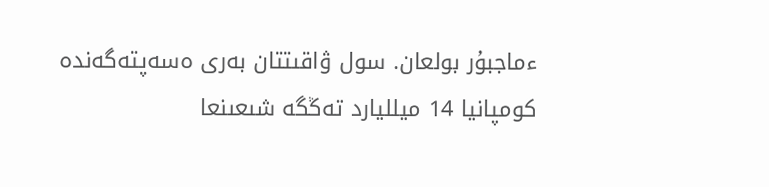ءماجبۇر بولعان. سول ۋاقىتتان بەرى ەسەپتەگەندە كومپانيا 14 ميلليارد تەڭگە شىعىنعا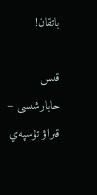باتقان!

قىس حابارشىسى – قىراۋ تۇسپەي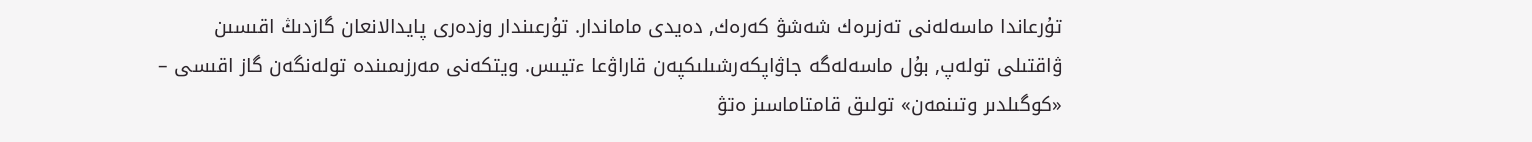تۇرعاندا ماسەلەنى تەزىرەك شەشۋ كەرەك, دەيدى ماماندار. تۇرعىندار وزدەرى پايدالانعان گازدىڭ اقىسىن ۋاقتىلى تولەپ, بۇل ماسەلەگە جاۋاپكەرشىلىكپەن قاراۋعا ءتيىس. ويتكەنى مەرزىمىندە تولەنگەن گاز اقىسى – «كوگىلدىر وتىنمەن» تولىق قامتاماسىز ەتۋ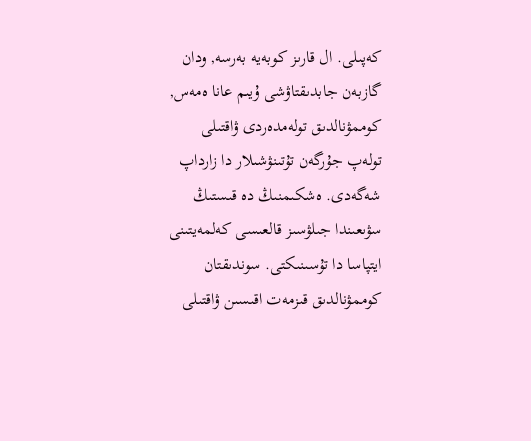كەپىلى. ال قارىز كوبەيە بەرسە, ودان گازبەن جابدىقتاۋشى ۇيىم عانا ەمەس, كوممۋنالدىق تولەمدەردى ۋاقتىلى تولەپ جۇرگەن تۇتىنۋشىلار دا زارداپ شەگەدى. ەشكىمنىڭ دە قىستىڭ سۋىعىندا جىلۋسىز قالعىسى كەلمەيتىنى ايتپاسا دا تۇسىنىكتى. سوندىقتان كوممۋنالدىق قىزمەت اقىسىن ۋاقتىلى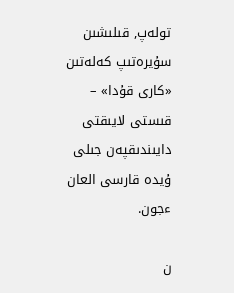تولەپ, قىلىشىن سۇيرەتىپ كەلەتىن «كارى قۇدا» – قىستى لايىقتى دايىندىقپەن جىلى ۇيدە قارسى العان ءجون.

ن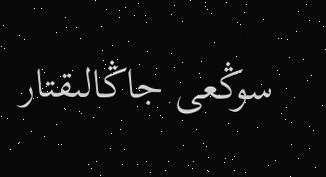سوڭعى جاڭالىقتار